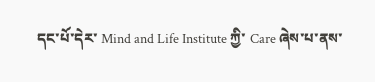དང་པོ་དེར་ Mind and Life Institute ཀྱི་ Care ཞེས་པ་ནས་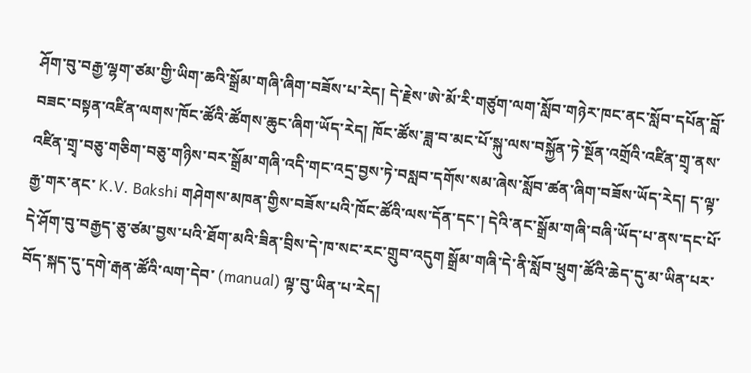ཤོག་བུ་བརྒྱ་ལྷག་ཙམ་གྱི་ཡིག་ཆའི་སྒྲོམ་གཞི་ཞིག་བཟོས་པ་རེད། དེ་རྗེས་ཨེ་མོ་རི་གཙུག་ལག་སློབ་གཉེར་ཁང་ནང་སློབ་དཔོན་བློ་བཟང་བསྟན་འཛིན་ལགས་ཁོང་ཚོའི་ཚོགས་ཆུང་ཞིག་ཡོད་རེད། ཁོང་ཚོས་ཟླ་བ་མང་པོ་སྐུ་ལས་བསྐྱོན་ཏེ་སྔོན་འགྲོའི་འཛིན་གྲྭ་ནས་འཛིན་གྲྭ་བཅུ་གཅིག་བཅུ་གཉིས་བར་སྒྲོམ་གཞི་འདི་གང་འདྲ་བྱས་ཏེ་བསླབ་དགོས་སམ་ཞེས་སློབ་ཚན་ཞིག་བཟོས་ཡོད་རེད། ད་ལྟ་རྒྱ་གར་ནང་ K.V. Bakshi གཤེགས་མཁན་གྱིས་བཟོས་པའི་ཁོང་ཚོའི་ལས་དོན་དང་། དེའི་ནང་སྒྲོམ་གཞི་བཞི་ཡོད་པ་ནས་དང་པོ་དེ་ཤོག་བུ་བརྒྱད་ཅུ་ཙམ་བྱས་པའི་ཐོག་མའི་ཟིན་བྲིས་དེ་ཁ་སང་རང་གྲུབ་འདུག སྒྲོམ་གཞི་དེ་ནི་སློབ་ཕྲུག་ཚོའི་ཆེད་དུ་མ་ཡིན་པར་བོད་སྐད་དུ་དགེ་རྒན་ཚོའི་ལག་དེབ་ (manual) ལྟ་བུ་ཡིན་པ་རེད།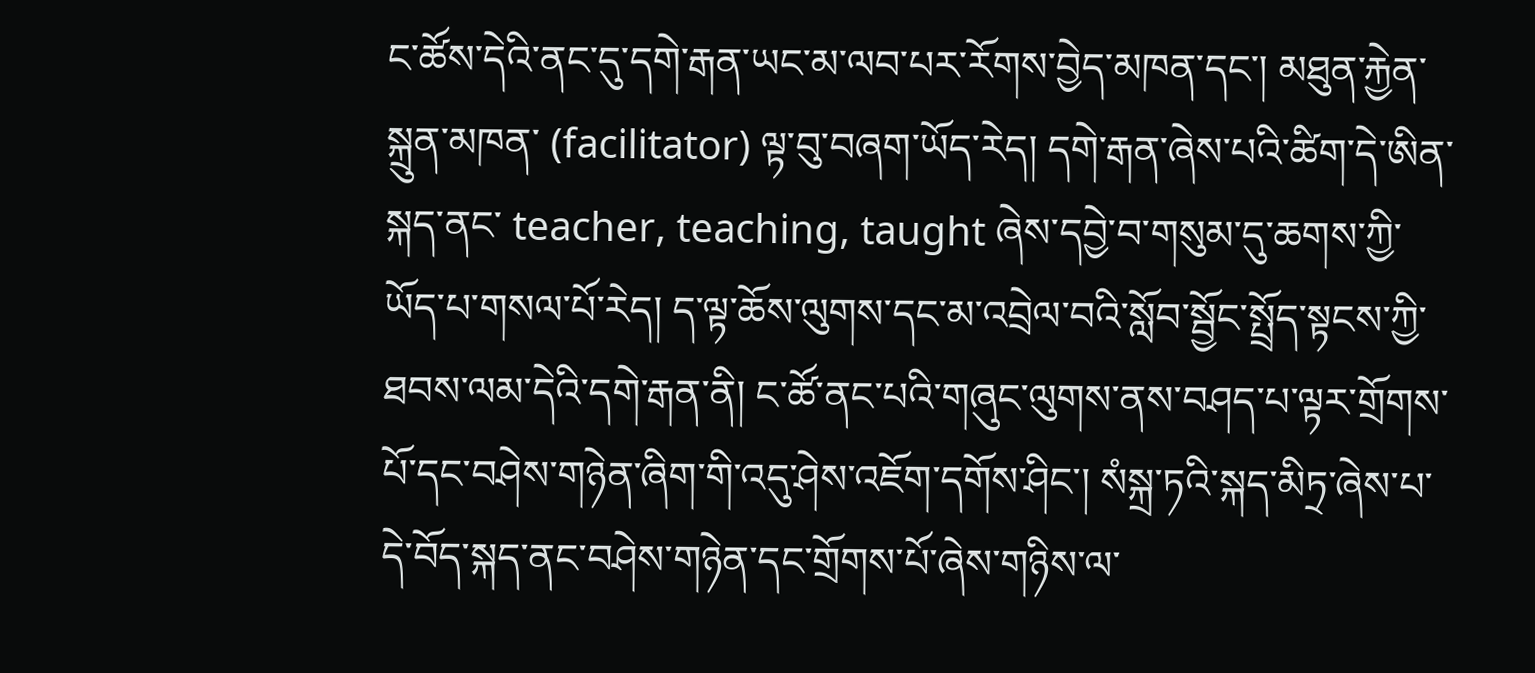ང་ཚོས་དེའི་ནང་དུ་དགེ་རྒན་ཡང་མ་ལབ་པར་རོགས་བྱེད་མཁན་དང་། མཐུན་རྐྱེན་སྐྲུན་མཁན་ (facilitator) ལྟ་བུ་བཞག་ཡོད་རེད། དགེ་རྒན་ཞེས་པའི་ཚིག་དེ་ཨིན་སྐད་ནང་ teacher, teaching, taught ཞེས་དབྱེ་བ་གསུམ་དུ་ཆགས་ཀྱི་ཡོད་པ་གསལ་པོ་རེད། ད་ལྟ་ཆོས་ལུགས་དང་མ་འབྲེལ་བའི་སློབ་སྦྱོང་སྤྲོད་སྟངས་ཀྱི་ཐབས་ལམ་དེའི་དགེ་རྒན་ནི། ང་ཚོ་ནང་པའི་གཞུང་ལུགས་ནས་བཤད་པ་ལྟར་གྲོགས་པོ་དང་བཤེས་གཉེན་ཞིག་གི་འདུ་ཤེས་འཇོག་དགོས་ཤིང་། སཾསྐྲ་ཏའི་སྐད་མིཏྲ་ཞེས་པ་དེ་བོད་སྐད་ནང་བཤེས་གཉེན་དང་གྲོགས་པོ་ཞེས་གཉིས་ལ་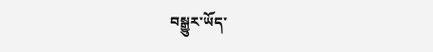བསྒྱུར་ཡོད་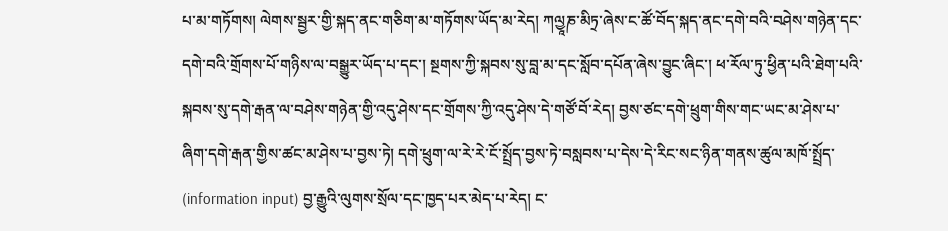པ་མ་གཏོགས། ལེགས་སྦྱར་གྱི་སྐད་ནང་གཅིག་མ་གཏོགས་ཡོད་མ་རེད། ཀལྱཱཎ་མིཏྲ་ཞེས་ང་ཚོ་བོད་སྐད་ནང་དགེ་བའི་བཤེས་གཉེན་དང་དགེ་བའི་གྲོགས་པོ་གཉིས་ལ་བསྒྱུར་ཡོད་པ་དང་། སྔགས་ཀྱི་སྐབས་སུ་བླ་མ་དང་སློབ་དཔོན་ཞེས་བྱུང་ཞིང་། ཕ་རོལ་ཏུ་ཕྱིན་པའི་ཐེག་པའི་སྐབས་སུ་དགེ་རྒན་ལ་བཤེས་གཉེན་གྱི་འདུ་ཤེས་དང་གྲོགས་ཀྱི་འདུ་ཤེས་དེ་གཙོ་བོ་རེད། བྱས་ཙང་དགེ་ཕྲུག་གིས་གང་ཡང་མ་ཤེས་པ་ཞིག་དགེ་རྒན་གྱིས་ཚང་མ་ཤེས་པ་བྱས་ཏེ། དགེ་ཕྲུག་ལ་རེ་རེ་ངོ་སྤྲོད་བྱས་ཏེ་བསླབས་པ་དེས་དེ་རིང་སང་ཉིན་གནས་ཚུལ་མཁོ་སྤྲོད་ (information input) བྱ་རྒྱུའི་ལུགས་སྲོལ་དང་ཁྱད་པར་མེད་པ་རེད། ང་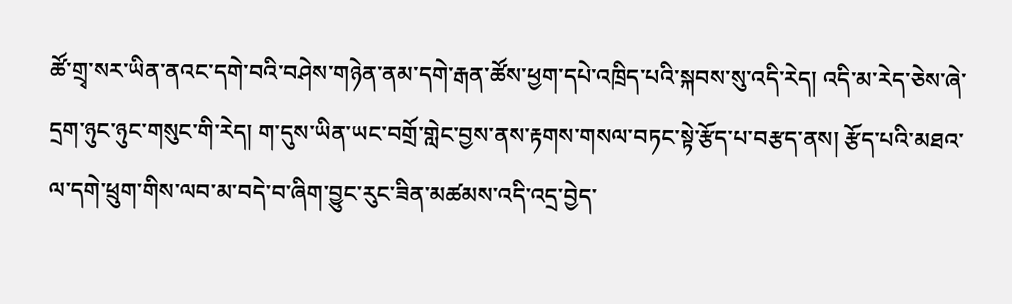ཚོ་གྲྭ་སར་ཡིན་ནའང་དགེ་བའི་བཤེས་གཉེན་ནམ་དགེ་རྒན་ཚོས་ཕྱག་དཔེ་འཁྲིད་པའི་སྐབས་སུ་འདི་རེད། འདི་མ་རེད་ཅེས་ཞེ་དྲག་ཉུང་ཉུང་གསུང་གི་རེད། ག་དུས་ཡིན་ཡང་བགྲོ་གླེང་བྱས་ནས་རྟགས་གསལ་བཏང་སྟེ་རྩོད་པ་བརྩད་ནས། རྩོད་པའི་མཐའ་ལ་དགེ་ཕྲུག་གིས་ལབ་མ་བདེ་བ་ཞིག་བྱུང་རུང་ཟིན་མཚམས་འདི་འདྲ་བྱེད་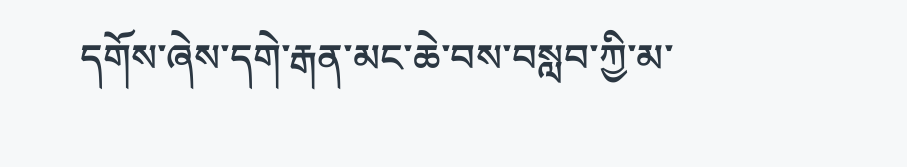དགོས་ཞེས་དགེ་རྒན་མང་ཆེ་བས་བསླབ་ཀྱི་མ་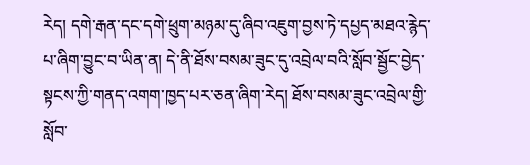རེད། དགེ་རྒན་དང་དགེ་ཕྲུག་མཉམ་དུ་ཞིབ་འཇུག་བྱས་ཏེ་དཔྱད་མཐའ་རྙེད་པ་ཞིག་བྱུང་བ་ཡིན་ན། དེ་ནི་ཐོས་བསམ་ཟུང་དུ་འབྲེལ་བའི་སློབ་སྦྱོང་བྱེད་སྟངས་ཀྱི་གནད་འགག་ཁྱད་པར་ཅན་ཞིག་རེད། ཐོས་བསམ་ཟུང་འབྲེལ་གྱི་སློབ་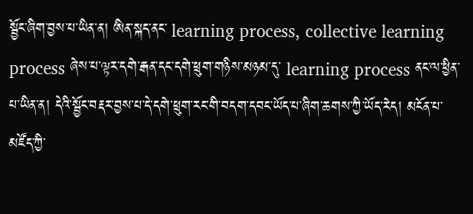སྦྱོང་ཞིག་བྱས་པ་ཡིན་ན། ཨིན་སྐད་ནང་ learning process, collective learning process ཞེས་པ་ལྟར་དགེ་རྒན་དང་དགེ་ཕྲུག་གཉིས་མཉམ་དུ་ learning process ནང་ལ་ཕྱིན་པ་ཡིན་ན། དེའི་སྦྱོང་བརྡར་བྱས་པ་དེ་དགེ་ཕྲུག་རང་གི་བདག་དབང་ཡོད་པ་ཞིག་ཆགས་ཀྱི་ཡོད་རེད། མངོན་པ་མཛོད་ཀྱི་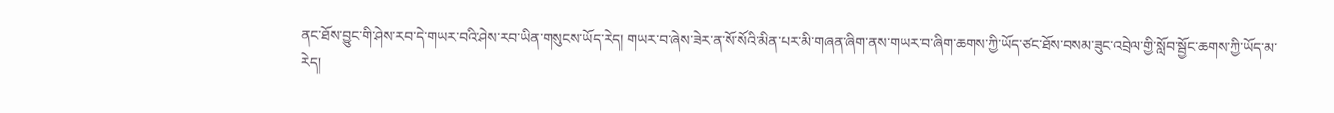ནང་ཐོས་བྱུང་གི་ཤེས་རབ་དེ་གཡར་བའི་ཤེས་རབ་ཡིན་གསུངས་ཡོད་རེད། གཡར་བ་ཞེས་ཟེར་ན་སོ་སོའི་མིན་པར་མི་གཞན་ཞིག་ནས་གཡར་བ་ཞིག་ཆགས་ཀྱི་ཡོད་ཙང་ཐོས་བསམ་ཟུང་འབྲེལ་གྱི་སློབ་སྦྱོང་ཆགས་ཀྱི་ཡོད་མ་རེད།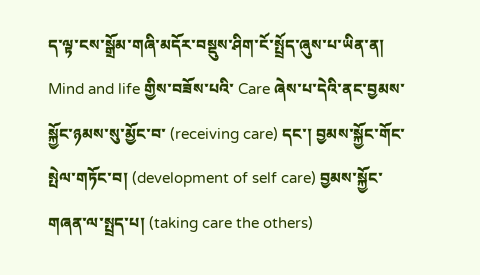ད་ལྟ་ངས་སྒྲོམ་གཞི་མདོར་བསྡུས་ཤིག་ངོ་སྤྲོད་ཞུས་པ་ཡིན་ན། Mind and life གྱིས་བཟོས་པའི་ Care ཞེས་པ་དེའི་ནང་བྱམས་སྐྱོང་ཉམས་སུ་མྱོང་བ་ (receiving care) དང་། བྱམས་སྐྱོང་གོང་སྤེལ་གཏོང་བ། (development of self care) བྱམས་སྐྱོང་གཞན་ལ་སྤྲད་པ། (taking care the others)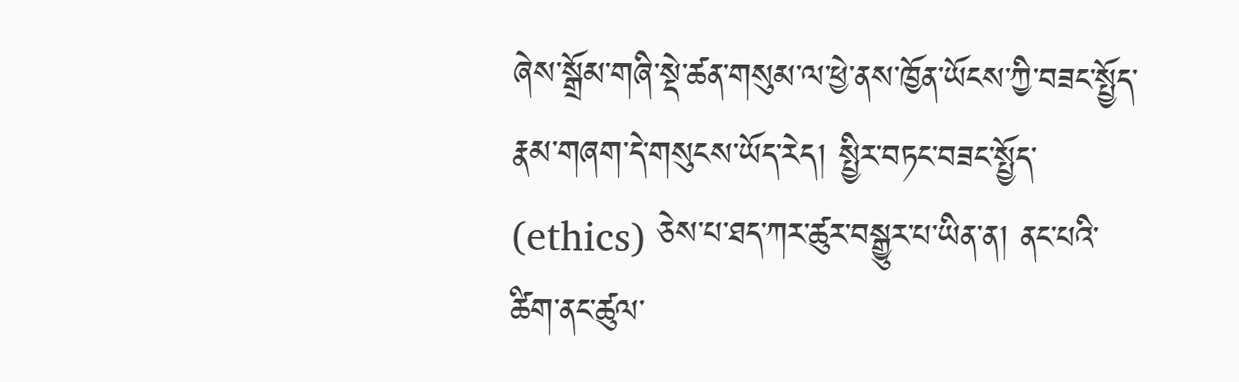ཞེས་སྒྲོམ་གཞི་སྡེ་ཚན་གསུམ་ལ་ཕྱེ་ནས་ཁྱོན་ཡོངས་ཀྱི་བཟང་སྤྱོད་རྣམ་གཞག་དེ་གསུངས་ཡོད་རེད། སྤྱིར་བཏང་བཟང་སྤྱོད་ (ethics) ཅེས་པ་ཐད་ཀར་ཚུར་བསྒྱུར་པ་ཡིན་ན། ནང་པའི་ཚིག་ནང་ཚུལ་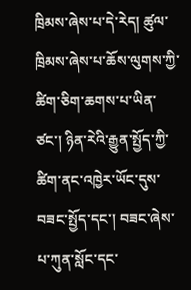ཁྲིམས་ཞེས་པ་དེ་རེད། ཚུལ་ཁྲིམས་ཞེས་པ་ཆོས་ལུགས་ཀྱི་ཚིག་ཅིག་ཆགས་པ་ཡིན་ཙང་། ཉིན་རེའི་རྒྱུན་སྤྱོད་ཀྱི་ཚིག་ནང་འཁྱེར་ཡོང་དུས་བཟང་སྤྱོད་དང་། བཟང་ཞེས་པ་ཀུན་སློང་དང་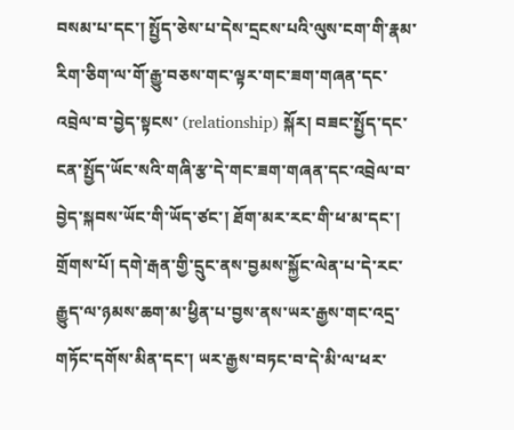བསམ་པ་དང་། སྤྱོད་ཅེས་པ་དེས་དྲངས་པའི་ལུས་ངག་གི་རྣམ་རིག་ཅིག་ལ་གོ་རྒྱུ་བཅས་གང་ལྟར་གང་ཟག་གཞན་དང་འབྲེལ་བ་བྱེད་སྟངས་ (relationship) སྐོར། བཟང་སྤྱོད་དང་ངན་སྤྱོད་ཡོང་སའི་གཞི་རྩ་དེ་གང་ཟག་གཞན་དང་འབྲེལ་བ་བྱེད་སྐབས་ཡོང་གི་ཡོད་ཙང་། ཐོག་མར་རང་གི་ཕ་མ་དང་། གྲོགས་པོ། དགེ་རྒན་གྱི་དྲུང་ནས་བྱམས་སྐྱོང་ལེན་པ་དེ་རང་རྒྱུད་ལ་ཉམས་ཆག་མ་ཕྱིན་པ་བྱས་ནས་ཡར་རྒྱས་གང་འདྲ་གཏོང་དགོས་མིན་དང་། ཡར་རྒྱས་བཏང་བ་དེ་མི་ལ་ཕར་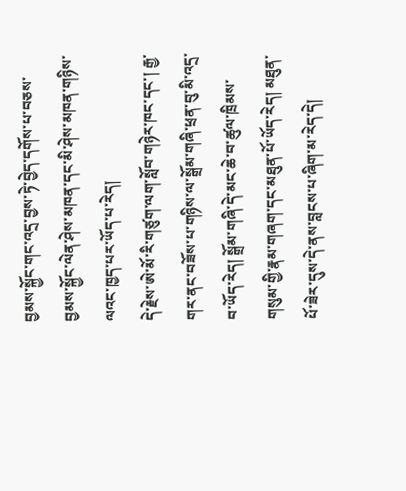བྱམས་སྐྱོང་གང་འདྲ་བྱས་ཏེ་བྱེད་དགོས་པ་བཅས་བྱམས་སྐྱོང་ལེན་ཤེས་མཁན་དང་མི་ཤེས་མཁན་གཉིས་ལའང་ཁྱད་པར་ཡོད་པ་རེད།
དེ་རྗེས་ཨེ་མོ་རི་གཙུག་ལག་སློབ་གཉེར་ཁང་དང་། རྒྱ་གར་ནང་བཟོས་པ་གཉིས་ལ་སྒྲོམ་གཞི་ཕྲན་བུ་མི་འདྲ་བ་ཡོད་རེད། སྒྲོམ་གཞི་དེ་མང་ཆེ་བ་ཚུལ་ཁྲིམས་གསུམ་གྱི་རྣམ་གཞག་དང་མཐུན་པོ་ཡོད་རེད། མཐུན་པོ་ཟེར་དུས་དེ་ནས་བླངས་པ་ཞིག་མ་རེད་དེ།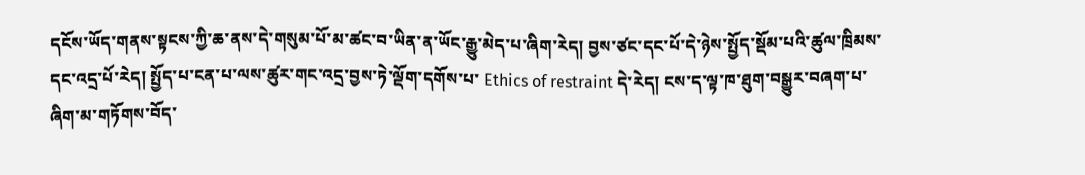དངོས་ཡོད་གནས་སྟངས་ཀྱི་ཆ་ནས་དེ་གསུམ་པོ་མ་ཚང་བ་ཡིན་ན་ཡོང་རྒྱུ་མེད་པ་ཞིག་རེད། བྱས་ཙང་དང་པོ་དེ་ཉེས་སྤྱོད་སྡོམ་པའི་ཚུལ་ཁྲིམས་དང་འདྲ་པོ་རེད། སྤྱོད་པ་ངན་པ་ལས་ཚུར་གང་འདྲ་བྱས་ཏེ་ལྡོག་དགོས་པ་ Ethics of restraint དེ་རེད། ངས་ད་ལྟ་ཁ་ཐུག་བསྒྱུར་བཞག་པ་ཞིག་མ་གཏོགས་བོད་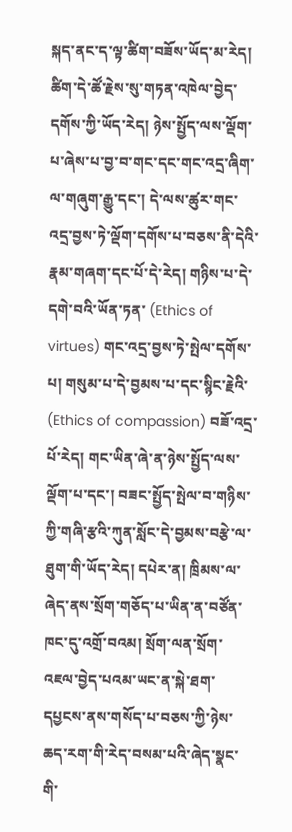སྐད་ནང་ད་ལྟ་ཚིག་བཟོས་ཡོད་མ་རེད། ཚིག་དེ་ཚོ་རྗེས་སུ་གཏན་འཁེལ་བྱེད་དགོས་ཀྱི་ཡོད་རེད། ཉེས་སྤྱོད་ལས་ལྡོག་པ་ཞེས་པ་བྱ་བ་གང་དང་གང་འདྲ་ཞིག་ལ་གཞུག་རྒྱུ་དང་། དེ་ལས་ཚུར་གང་འདྲ་བྱས་ཏེ་ལྡོག་དགོས་པ་བཅས་ནི་དེའི་རྣམ་གཞག་དང་པོ་དེ་རེད། གཉིས་པ་དེ་དགེ་བའི་ཡོན་ཏན་ (Ethics of virtues) གང་འདྲ་བྱས་ཏེ་སྤེལ་དགོས་པ། གསུམ་པ་དེ་བྱམས་པ་དང་སྙིང་རྗེའི་ (Ethics of compassion) བཟོ་འདྲ་པོ་རེད། གང་ཡིན་ཞེ་ན་ཉེས་སྤྱོད་ལས་ལྡོག་པ་དང་། བཟང་སྤྱོད་སྤེལ་བ་གཉིས་ཀྱི་གཞི་རྩའི་ཀུན་སློང་དེ་བྱམས་བརྩེ་ལ་ཐུག་གི་ཡོད་རེད། དཔེར་ན། ཁྲིམས་ལ་ཞེད་ནས་སྲོག་གཅོད་པ་ཡིན་ན་བཙོན་ཁང་དུ་འགྲོ་བའམ། སྲོག་ལན་སྲོག་འཇལ་བྱེད་པའམ་ཡང་ན་སྐེ་ཐག་དཔྱངས་ནས་གསོད་པ་བཅས་ཀྱི་ཉེས་ཆད་རག་གི་རེད་བསམ་པའི་ཞེད་སྣང་གི་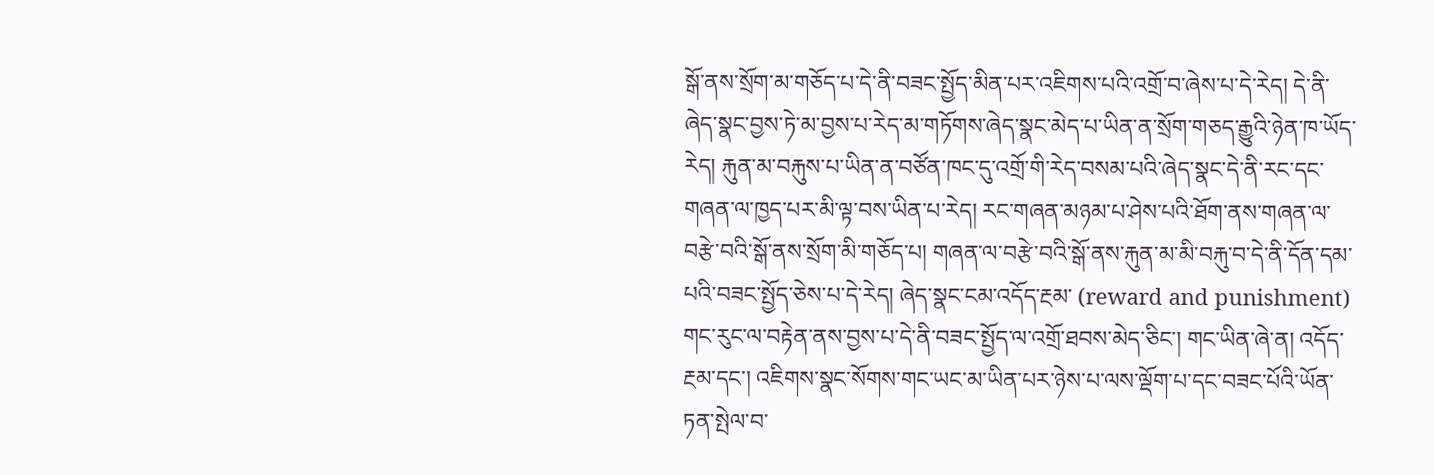སྒོ་ནས་སྲོག་མ་གཅོད་པ་དེ་ནི་བཟང་སྤྱོད་མིན་པར་འཇིགས་པའི་འགྲོ་བ་ཞེས་པ་དེ་རེད། དེ་ནི་ཞེད་སྣང་བྱས་ཏེ་མ་བྱས་པ་རེད་མ་གཏོགས་ཞེད་སྣང་མེད་པ་ཡིན་ན་སྲོག་གཅད་རྒྱུའི་ཉེན་ཁ་ཡོད་རེད། རྐུན་མ་བརྐུས་པ་ཡིན་ན་བཙོན་ཁང་དུ་འགྲོ་གི་རེད་བསམ་པའི་ཞེད་སྣང་དེ་ནི་རང་དང་གཞན་ལ་ཁྱད་པར་མི་ལྟ་བས་ཡིན་པ་རེད། རང་གཞན་མཉམ་པ་ཤེས་པའི་ཐོག་ནས་གཞན་ལ་བརྩེ་བའི་སྒོ་ནས་སྲོག་མི་གཅོད་པ། གཞན་ལ་བརྩེ་བའི་སྒོ་ནས་རྐུན་མ་མི་བརྐུ་བ་དེ་ནི་དོན་དམ་པའི་བཟང་སྤྱོད་ཅེས་པ་དེ་རེད། ཞེད་སྣང་ངམ་འདོད་རྔམ་ (reward and punishment) གང་རུང་ལ་བརྟེན་ནས་བྱས་པ་དེ་ནི་བཟང་སྤྱོད་ལ་འགྲོ་ཐབས་མེད་ཅིང་། གང་ཡིན་ཞེ་ན། འདོད་རྔམ་དང་། འཇིགས་སྣང་སོགས་གང་ཡང་མ་ཡིན་པར་ཉེས་པ་ལས་ལྡོག་པ་དང་བཟང་པོའི་ཡོན་ཏན་སྤེལ་བ་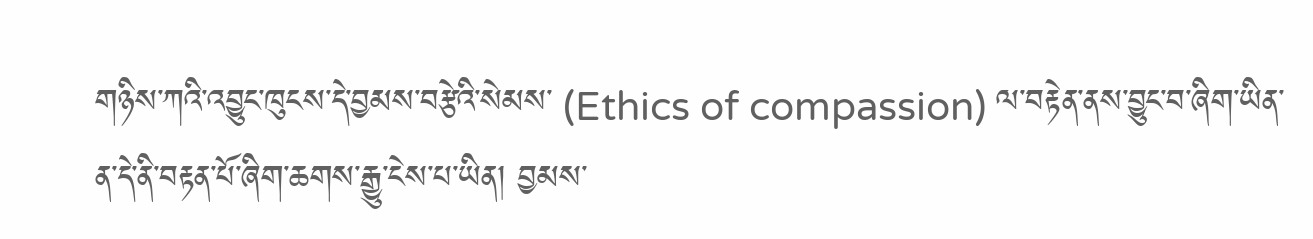གཉིས་ཀའི་འབྱུང་ཁུངས་དེ་བྱམས་བརྩེའི་སེམས་ (Ethics of compassion) ལ་བརྟེན་ནས་བྱུང་བ་ཞིག་ཡིན་ན་དེ་ནི་བརྟན་པོ་ཞིག་ཆགས་རྒྱུ་ངེས་པ་ཡིན། བྱམས་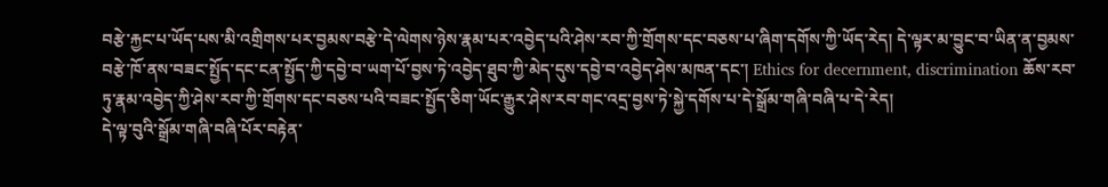བརྩེ་རྐྱང་པ་ཡོད་པས་མི་འགྲིགས་པར་བྱམས་བརྩེ་དེ་ལེགས་ཉེས་རྣམ་པར་འབྱེད་པའི་ཤེས་རབ་ཀྱི་གྲོགས་དང་བཅས་པ་ཞིག་དགོས་ཀྱི་ཡོད་རེད། དེ་ལྟར་མ་བྱུང་བ་ཡིན་ན་བྱམས་བརྩེ་ཁོ་ནས་བཟང་སྤྱོད་དང་ངན་སྤྱོད་ཀྱི་དབྱེ་བ་ཡག་པོ་བྱས་ཏེ་འབྱེད་ཐུབ་ཀྱི་མེད་དུས་དབྱེ་བ་འབྱེད་ཤེས་མཁན་དང་། Ethics for decernment, discrimination ཆོས་རབ་ཏུ་རྣམ་འབྱེད་ཀྱི་ཤེས་རབ་ཀྱི་གྲོགས་དང་བཅས་པའི་བཟང་སྤྱོད་ཅིག་ཡོང་རྒྱུར་ཤེས་རབ་གང་འདྲ་བྱས་ཏེ་སྐྱེ་དགོས་པ་དེ་སྒྲོམ་གཞི་བཞི་པ་དེ་རེད།
དེ་ལྟ་བུའི་སྒྲོམ་གཞི་བཞི་པོར་བརྟེན་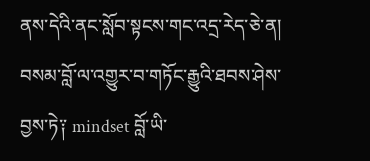ནས་དེའི་ནང་སློབ་སྟངས་གང་འདྲ་རེད་ཅེ་ན། བསམ་བློ་ལ་འགྱུར་བ་གཏོང་རྒྱུའི་ཐབས་ཤེས་བྱས་ཏེ༑ mindset བློ་ཡི་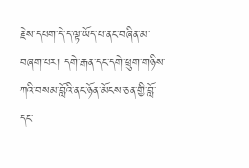རྗེས་དཔག་དེ་ད་ལྟ་ཡོད་པ་ནང་བཞིན་མ་བཞག་པར། དགེ་རྒན་དང་དགེ་ཕྲུག་གཉིས་ཀའི་བསམ་བློའི་ནང་ཉོན་མོངས་ཅན་གྱི་བློ་དང་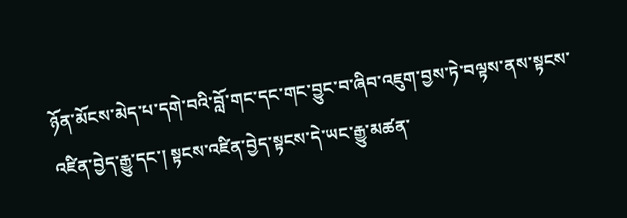ཉོན་མོངས་མེད་པ་དགེ་བའི་བློ་གང་དང་གང་བྱུང་བ་ཞིབ་འཇུག་བྱས་ཏེ་བལྟས་ནས་སྟངས་འཛིན་བྱེད་རྒྱུ་དང་། སྟངས་འཛིན་བྱེད་སྟངས་དེ་ཡང་རྒྱུ་མཚན་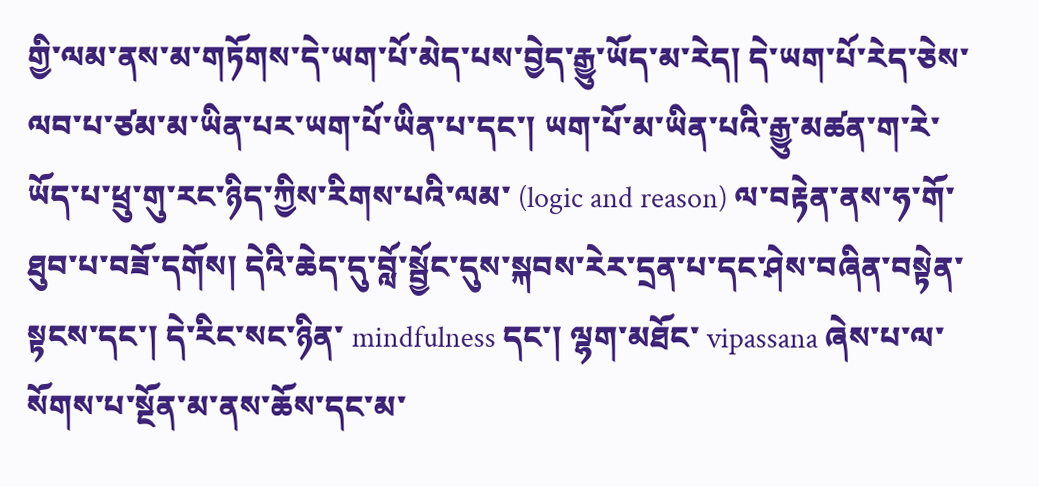གྱི་ལམ་ནས་མ་གཏོགས་དེ་ཡག་པོ་མེད་པས་བྱེད་རྒྱུ་ཡོད་མ་རེད། དེ་ཡག་པོ་རེད་ཅེས་ལབ་པ་ཙམ་མ་ཡིན་པར་ཡག་པོ་ཡིན་པ་དང་། ཡག་པོ་མ་ཡིན་པའི་རྒྱུ་མཚན་ག་རེ་ཡོད་པ་ཕྲུ་གུ་རང་ཉིད་ཀྱིས་རིགས་པའི་ལམ་ (logic and reason) ལ་བརྟེན་ནས་ཧ་གོ་ཐུབ་པ་བཟོ་དགོས། དེའི་ཆེད་དུ་བློ་སྦྱོང་དུས་སྐབས་རེར་དྲན་པ་དང་ཤེས་བཞིན་བསྟེན་སྟངས་དང་། དེ་རིང་སང་ཉིན་ mindfulness དང་། ལྷག་མཐོང་ vipassana ཞེས་པ་ལ་སོགས་པ་སྔོན་མ་ནས་ཆོས་དང་མ་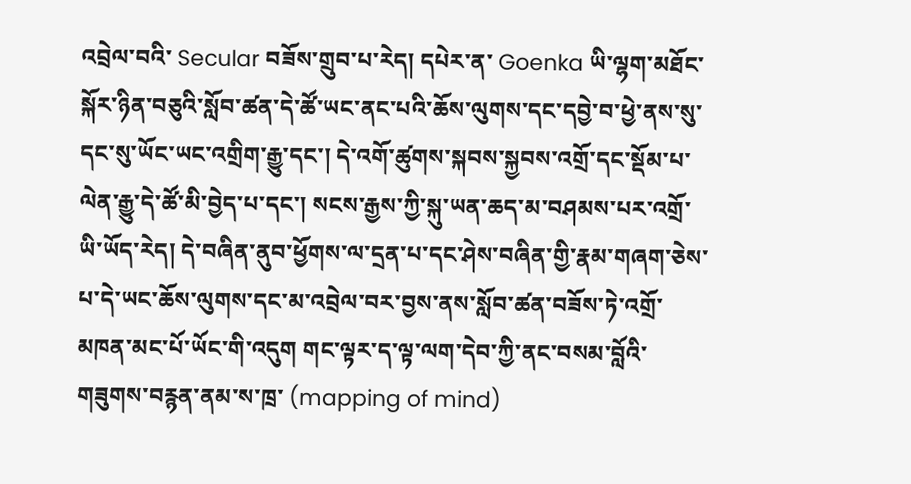འབྲེལ་བའི་ Secular བཟོས་གྲུབ་པ་རེད། དཔེར་ན་ Goenka ཡི་ལྷག་མཐོང་སྐོར་ཉིན་བཅུའི་སློབ་ཚན་དེ་ཚོ་ཡང་ནང་པའི་ཆོས་ལུགས་དང་དབྱེ་བ་ཕྱེ་ནས་སུ་དང་སུ་ཡོང་ཡང་འགྲིག་རྒྱུ་དང་། དེ་འགོ་ཚུགས་སྐབས་སྐྱབས་འགྲོ་དང་སྡོམ་པ་ལེན་རྒྱུ་དེ་ཚོ་མི་བྱེད་པ་དང་། སངས་རྒྱས་ཀྱི་སྐུ་ཡན་ཆད་མ་བཤམས་པར་འགྲོ་ཡི་ཡོད་རེད། དེ་བཞིན་ནུབ་ཕྱོགས་ལ་དྲན་པ་དང་ཤེས་བཞིན་གྱི་རྣམ་གཞག་ཅེས་པ་དེ་ཡང་ཆོས་ལུགས་དང་མ་འབྲེལ་བར་བྱས་ནས་སློབ་ཚན་བཟོས་ཏེ་འགྲོ་མཁན་མང་པོ་ཡོང་གི་འདུག གང་ལྟར་ད་ལྟ་ལག་དེབ་ཀྱི་ནང་བསམ་བློའི་གཟུགས་བརྙན་ནམ་ས་ཁྲ་ (mapping of mind)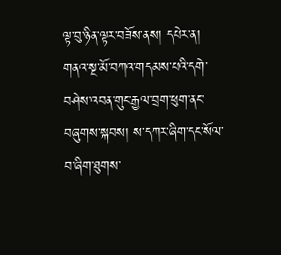ལྟ་བུ་ཉིན་ལྟར་བཟོས་ནས། དཔེར་ན། གནའ་སྔ་མོ་བཀའ་གདམས་པའི་དགེ་བཤེས་འབན་གུང་རྒྱལ་བྲག་ཕུག་ནང་བཞུགས་སྐབས། ས་དཀར་ཞིག་དང་སོལ་བ་ཞིག་ཐུགས་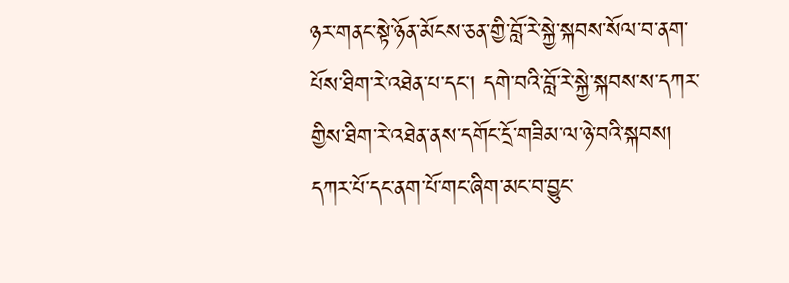ཉར་གནང་སྟེ་ཉོན་མོངས་ཅན་གྱི་བློ་རེ་སྐྱེ་སྐབས་སོལ་བ་ནག་པོས་ཐིག་རེ་འཐེན་པ་དང་། དགེ་བའི་བློ་རེ་སྐྱེ་སྐབས་ས་དཀར་གྱིས་ཐིག་རེ་འཐེན་ནས་དགོང་དྲོ་གཟིམ་ལ་ཉེ་བའི་སྐབས། དཀར་པོ་དང་ནག་པོ་གང་ཞིག་མང་བ་བྱུང་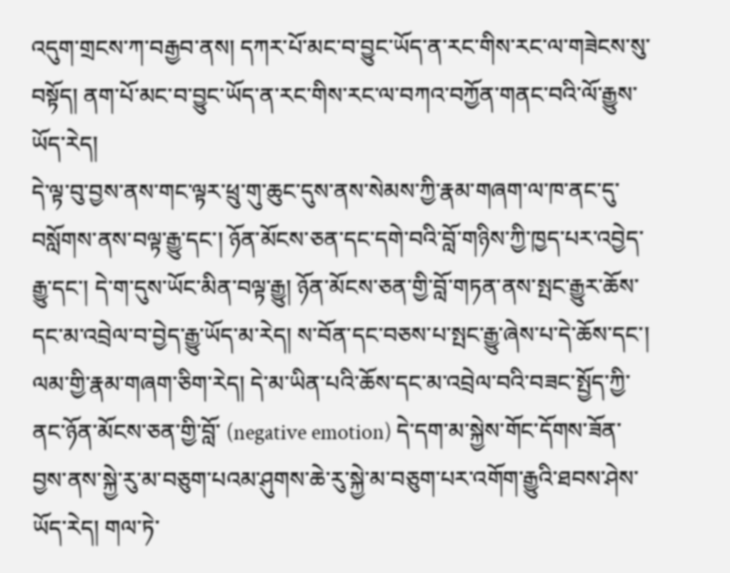འདུག་གྲངས་ཀ་བརྒྱབ་ནས། དཀར་པོ་མང་བ་བྱུང་ཡོད་ན་རང་གིས་རང་ལ་གཟེངས་སུ་བསྟོད། ནག་པོ་མང་བ་བྱུང་ཡོད་ན་རང་གིས་རང་ལ་བཀའ་བཀྱོན་གནང་བའི་ལོ་རྒྱུས་ཡོད་རེད།
དེ་ལྟ་བུ་བྱས་ནས་གང་ལྟར་ཕྲུ་གུ་ཆུང་དུས་ནས་སེམས་ཀྱི་རྣམ་གཞག་ལ་ཁ་ནང་དུ་བསློགས་ནས་བལྟ་རྒྱུ་དང་། ཉོན་མོངས་ཅན་དང་དགེ་བའི་བློ་གཉིས་ཀྱི་ཁྱད་པར་འབྱེད་རྒྱུ་དང་། དེ་ག་དུས་ཡོང་མིན་བལྟ་རྒྱུ། ཉོན་མོངས་ཅན་གྱི་བློ་གཏན་ནས་སྤང་རྒྱུར་ཆོས་དང་མ་འབྲེལ་བ་བྱེད་རྒྱུ་ཡོད་མ་རེད། ས་བོན་དང་བཅས་པ་སྤང་རྒྱུ་ཞེས་པ་དེ་ཆོས་དང་། ལམ་གྱི་རྣམ་གཞག་ཅིག་རེད། དེ་མ་ཡིན་པའི་ཆོས་དང་མ་འབྲེལ་བའི་བཟང་སྤྱོད་ཀྱི་ནང་ཉོན་མོངས་ཅན་གྱི་བློ་ (negative emotion) དེ་དག་མ་སྐྱེས་གོང་དོགས་ཟོན་བྱས་ནས་སྐྱེ་རུ་མ་བཅུག་པའམ་ཤུགས་ཆེ་རུ་སྐྱེ་མ་བཅུག་པར་འགོག་རྒྱུའི་ཐབས་ཤེས་ཡོད་རེད། གལ་ཏེ་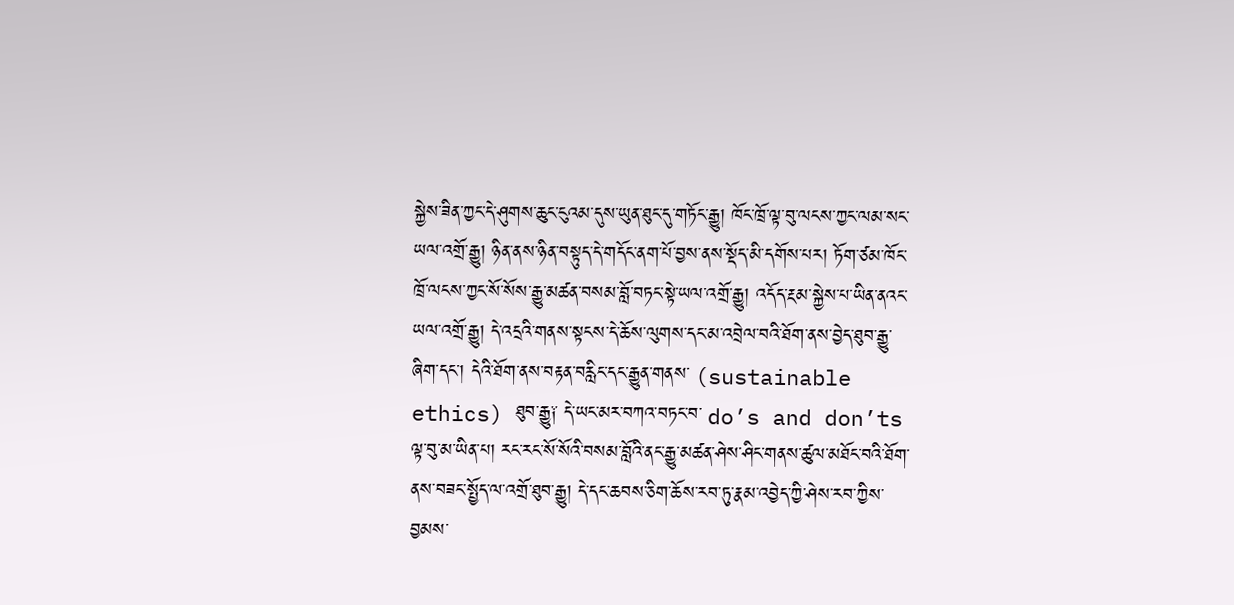སྐྱེས་ཟིན་ཀྱང་དེ་ཤུགས་ཆུང་ངུའམ་དུས་ཡུན་ཐུང་དུ་གཏོང་རྒྱུ། ཁོང་ཁྲོ་ལྟ་བུ་ལངས་ཀྱང་ལམ་སང་ཡལ་འགྲོ་རྒྱུ། ཉིན་ནས་ཉིན་བསྟུད་དེ་གདོང་ནག་པོ་བྱས་ནས་སྡོད་མི་དགོས་པར། ཏོག་ཙམ་ཁོང་ཁྲོ་ལངས་ཀྱང་སོ་སོས་རྒྱུ་མཚན་བསམ་བློ་བཏང་སྟེ་ཡལ་འགྲོ་རྒྱུ། འདོད་རྔམ་སྐྱེས་པ་ཡིན་ནའང་ཡལ་འགྲོ་རྒྱུ། དེ་འདྲའི་གནས་སྟངས་དེ་ཆོས་ལུགས་དང་མ་འབྲེལ་བའི་ཐོག་ནས་བྱེད་ཐུབ་རྒྱུ་ཞིག་དང་། དེའི་ཐོག་ནས་བརྟན་བརླིང་དང་རྒྱུན་གནས་ (sustainable ethics) ཐུབ་རྒྱུ༑ དེ་ཡང་མར་བཀའ་བཏང་བ་ do’s and don’ts ལྟ་བུ་མ་ཡིན་པ། རང་རང་སོ་སོའི་བསམ་བློའི་ནང་རྒྱུ་མཚན་ཤེས་ཤིང་གནས་ཚུལ་མཐོང་བའི་ཐོག་ནས་བཟང་སྤྱོད་ལ་འགྲོ་ཐུབ་རྒྱུ། དེ་དང་ཆབས་ཅིག་ཆོས་རབ་ཏུ་རྣམ་འབྱེད་ཀྱི་ཤེས་རབ་ཀྱིས་བྱམས་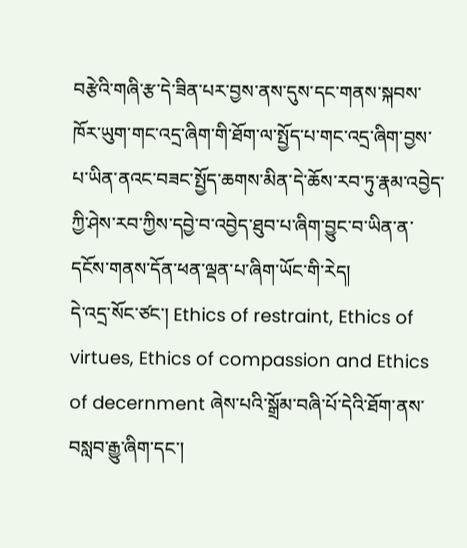བརྩེའི་གཞི་རྩ་དེ་ཟིན་པར་བྱས་ནས་དུས་དང་གནས་སྐབས་ཁོར་ཡུག་གང་འདྲ་ཞིག་གི་ཐོག་ལ་སྤྱོད་པ་གང་འདྲ་ཞིག་བྱས་པ་ཡིན་ནའང་བཟང་སྤྱོད་ཆགས་མིན་དེ་ཆོས་རབ་ཏུ་རྣམ་འབྱེད་ཀྱི་ཤེས་རབ་ཀྱིས་དབྱེ་བ་འབྱེད་ཐུབ་པ་ཞིག་བྱུང་བ་ཡིན་ན་དངོས་གནས་དོན་ཕན་ལྡན་པ་ཞིག་ཡོང་གི་རེད།
དེ་འདྲ་སོང་ཙང་། Ethics of restraint, Ethics of virtues, Ethics of compassion and Ethics of decernment ཞེས་པའི་སྒྲོམ་བཞི་པོ་དེའི་ཐོག་ནས་བསླབ་རྒྱུ་ཞིག་དང་།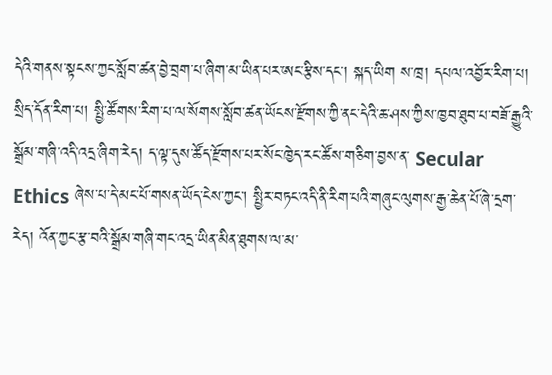དེའི་གནས་སྟངས་ཀྱང་སློབ་ཚན་བྱེ་བྲག་པ་ཞིག་མ་ཡིན་པར་ཨང་རྩིས་དང་། སྐད་ཡིག ས་ཁྲ། དཔལ་འབྱོར་རིག་པ། སྲིད་དོན་རིག་པ། སྤྱི་ཚོགས་རིག་པ་ལ་སོགས་སློབ་ཚན་ཡོངས་རྫོགས་ཀྱི་ནང་དེའི་ཆ་ཤས་ཀྱིས་ཁྱབ་ཐུབ་པ་བཟོ་རྒྱུའི་སྒྲོམ་གཞི་འདི་འདྲ་ཞིག་རེད། ད་ལྟ་དུས་ཚོད་རྫོགས་པར་སོང་ཁྱེད་རང་ཚོས་གཅིག་བྱས་ན་ Secular Ethics ཞེས་པ་དེ་མང་པོ་གསན་ཡོད་ངེས་ཀྱང་། སྤྱིར་བཏང་འདི་ནི་རིག་པའི་གཞུང་ལུགས་རྒྱ་ཆེན་པོ་ཞེ་དྲག་རེད། འོན་ཀྱང་རྩ་བའི་སྒྲོམ་གཞི་གང་འདྲ་ཡིན་མིན་ཐུགས་ལ་མ་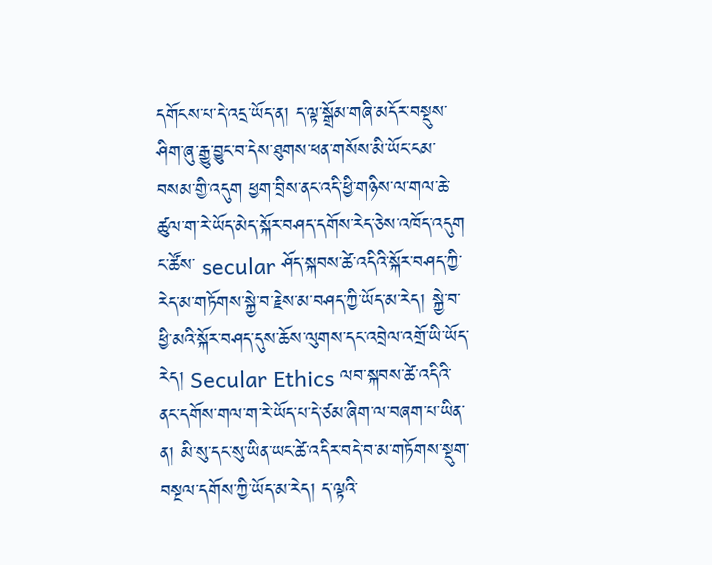དགོངས་པ་དེ་འདྲ་ཡོད་ན། ད་ལྟ་སྒྲོམ་གཞི་མདོར་བསྡུས་ཤིག་ཞུ་རྒྱུ་བྱུང་བ་དེས་ཐུགས་ཕན་གསོས་མི་ཡོང་ངམ་བསམ་གྱི་འདུག ཕྱག་བྲིས་ནང་འདི་ཕྱི་གཉིས་ལ་གལ་ཆེ་ཚུལ་ག་རེ་ཡོད་མེད་སྐོར་བཤད་དགོས་རེད་ཅེས་འཁོད་འདུག ང་ཚོས་ secular ཤོད་སྐབས་ཚེ་འདིའི་སྐོར་བཤད་ཀྱི་རེད་མ་གཏོགས་སྐྱེ་བ་རྗེས་མ་བཤད་ཀྱི་ཡོད་མ་རེད། སྐྱེ་བ་ཕྱི་མའི་སྐོར་བཤད་དུས་ཆོས་ལུགས་དང་འབྲེལ་འགྲོ་ཡི་ཡོད་རེད། Secular Ethics ལབ་སྐབས་ཚེ་འདིའི་ནང་དགོས་གལ་ག་རེ་ཡོད་པ་དེ་ཙམ་ཞིག་ལ་བཞག་པ་ཡིན་ན། མི་སུ་དང་སུ་ཡིན་ཡང་ཚེ་འདིར་བདེ་བ་མ་གཏོགས་སྡུག་བསྔལ་དགོས་ཀྱི་ཡོད་མ་རེད། ད་ལྟའི་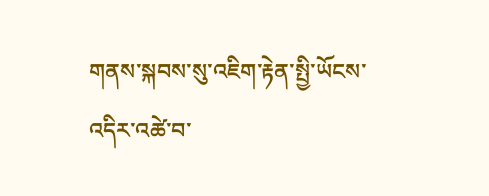གནས་སྐབས་སུ་འཇིག་རྟེན་སྤྱི་ཡོངས་འདིར་འཚེ་བ་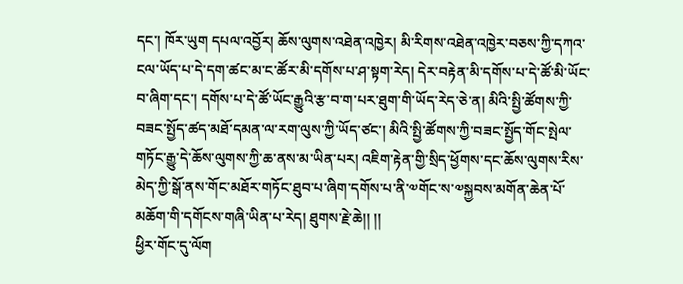དང་། ཁོར་ཡུག དཔལ་འབྱོར། ཆོས་ལུགས་འཐེན་འཁྱེར། མི་རིགས་འཐེན་འཁྱེར་བཅས་ཀྱི་དཀའ་ངལ་ཡོད་པ་དེ་དག་ཚང་མ་ང་ཚོར་མི་དགོས་པ་ཤ་སྟག་རེད། དེར་བརྟེན་མི་དགོས་པ་དེ་ཚོ་མི་ཡོང་བ་ཞིག་དང་། དགོས་པ་དེ་ཚོ་ཡོང་རྒྱུའི་རྩ་བ་ག་པར་ཐུག་གི་ཡོད་རེད་ཅེ་ན། མིའི་སྤྱི་ཚོགས་ཀྱི་བཟང་སྤྱོད་ཚད་མཐོ་དམན་ལ་རག་ལུས་ཀྱི་ཡོད་ཙང་། མིའི་སྤྱི་ཚོགས་ཀྱི་བཟང་སྤྱོད་གོང་སྤེལ་གཏོང་རྒྱུ་དེ་ཆོས་ལུགས་ཀྱི་ཆ་ནས་མ་ཡིན་པར། འཇིག་རྟེན་གྱི་སྲིད་ཕྱོགས་དང་ཆོས་ལུགས་རིས་མེད་ཀྱི་སྒོ་ནས་གོང་མཐོར་གཏོང་ཐུབ་པ་ཞིག་དགོས་པ་ནི་༧གོང་ས་༧སྐྱབས་མགོན་ཆེན་པོ་མཆོག་གི་དགོངས་གཞི་ཡིན་པ་རེད། ཐུགས་རྗེ་ཆེ།། །།
ཕྱིར་གོང་དུ་ལོག